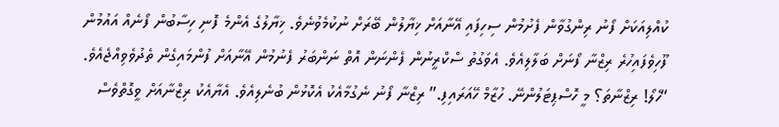ކުއްލިއަކަށް ފޯނު ރިންގުވާން ފެށުމުން ސިހިފައި އޭނާއަށް ޚިޔާލުން ބޭރަށް ނުކުމެވުނެވެ. ޚިޔާލުގެ އެންމެ ފޮނި ހިސާބުން ފޯނެއް އައުމުން ފޫހިވެފައިހުރެ ރިޒްނާ ފޯނަށް ބަލާލިއެވެ. އެވަގުތު ސްކްރީނުން ފެންނަން އޮތް ނަންބަރު ފެނުމުން އޭނާއަށް ފުންމައިގެން ތެދުވެވިއްޖެއެވެ.
“ހެލޯ! ރިޒްނާތަ؟ މީ ހޮސްޕިޓަލުންނޭ. ހުޒާމް ހޭއަރައިފި.” ރިޒްނާ ފޯނު ނެގުމާއެކު އެކޮޅުން ބުނެލިއެވެ. އެޔާއެކު ރިޒްނާއަށް ވީގޮތްވެސް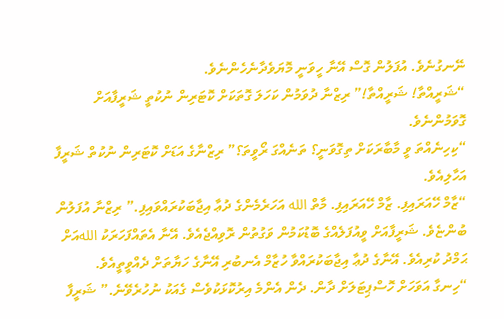ނޭނގުނެވެ. އުފަލުން ގޮސް އޭނާ ހީވަނީ މޮޔަވެދާނެހެންނެވެ.
“ޝަރީއްތާ! ޝަރީއްތާ!” ރިޒްނާ ދުވަމުން ކަހަލަ ގޮތަކަށް ކޮޓަރިން ނުކުތީ ޝަރީފާއަށް ގޮވަމުންނެވެ.
“ކިހިނެއްތަ ވީ މާބާރަކަށް ތިގޮވަނީ؟ ތަނެއްގަ ރޯވީތަ؟” ރިޒްނާގެ އަޑަށް ކޮޓަރިން ނުކުތް ޝަރީފާ އަހާލިއެވެ.
“ޒާމް ހޭއަރައިފި. ޒާމް ހޭއަރައިފި. މާތް الله އަހަރެމެންގެ ދުޢާ އިޖާބަކުރައްވައިފި.” ރިޒްނާ އުފަލުން ބުންޏެވެ. ޝަރީފާއަށް ވީއުފަލެއްގެ ބޮޑުކަމުން ވަގުތުން ރޮވިއްޖެއެވެ. އޭނާ އެތައްފަހަރަކު اللهއަށް ޙަމްދު ކުރިއެވެ. އޭނާގެ ދުޢާ އިޖާބަކުރައްވާ ހުޒާމް އެނބުރި އޭނާގެ ހަޔާތަށް ދެއްވީތީއެވެ.
“ހިނގާ އަވަހަށް ހޮސްޕިޓަލަށް ދާން. ދެން އެންމެ އިރުކޮޅަކުވެސް ގެއަކު ނުހުރެވޭނެ.” ޝަރީފާ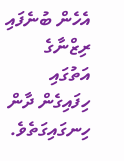އެހެން ބުނެފައި ރިޒްނާގެ އަތުގައި ހިފައިގެން ދާން ހިނގައިގަތެވެ.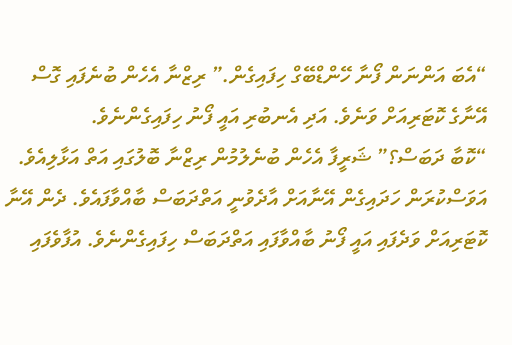“އެބަ އަންނަން ފޯނާ ހޭންޑްބޭގް ހިފައިގެން.” ރިޒްނާ އެހެން ބުނެފައި ގޮސް އޭނާގެ ކޮޓަރިއަށް ވަނެވެ. އަދި އެނބުރި އައީ ފޯނު ހިފައިގެންނެވެ.
“ކޮބާ ދަބަސް؟” ޝަރީފާ އެހެން ބުނެލުމުން ރިޒްނާ ބޮލުގައި އަތް އަޅާލިއެވެ. އަވަސްކުރަން ހަދައިގެން އޭނާއަށް އާދެވުނީ އަތްދަބަސް ބާއްވާފައެވެ. ދެން އޭނާ ކޮޓަރިއަށް ވަދެފައި އައީ ފޯނު ބާއްވާފައި އަތްދަބަސް ހިފައިގެންނެވެ. އުފާވެފައި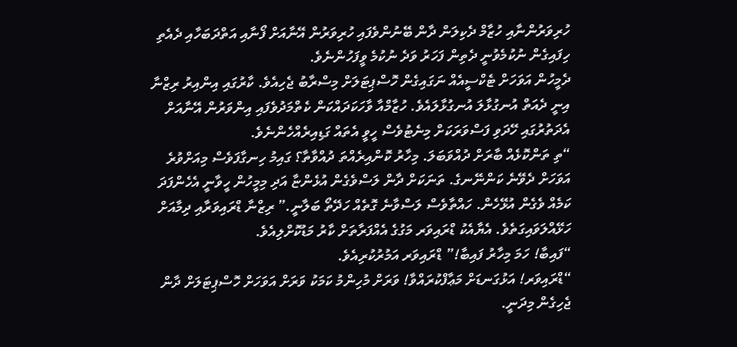ހުރިވަރުންނާއި ހުޒާމް ދެކިލަން ދާން ބޭނުންވެފައި ހުރިވަރުން އޭނާއަށް ފޯނާއި އަތްދަބަހާއި ދެއެތި ހިފައިގެން ނުކުމެވުނީ ދެތިން ފަހަރު ވަދެ ނުކުމެ ވީފަހުންނެވެ.
ދެމީހުން އަވަހަށް ޓެކްސީއެއް ނަގައިގެން ހޮސްޕިޓަލަށް މިސްރާބު ޖެހިއެވެ. ކާރުގައި އިންއިރު ރިޒްނާ އިނީ ދެއަތް އުނގުޅާލަ އުނގުޅާލައެވެ. ހުޒާމްއާ ވާހަކަދައްކަން ކެތްމަދުވެފައި އިންވަރުން އޭނާއަށް އެދަތުރުގައި ހޭދަވި ފަސްވަރަކަށް މިނެޓުވެސް ހީވީ އެތައް ގަޑިއިރެއްހެންނެވެ.
“ތި ތަންކޮޅެއް ބާރަށް ދުއްވަބަލަ. މިހާރު ކޮންއިރެއްތަ ދުއްވާތާ؟ ގައިމު ހިނގާފަވެސް މިއަށްވުރެ އަވަހަށް ދެވޭނެ ކަންނޭނގެ. ތަނަކަށް ދާން ލަސްވެގެން އުޅެންޏާ އަދި މިމީހުން ހީވާނީ އެހެންފަދަ ކަމެއް ވެގެން އުޅޭހެން. ހައްތާވެސް ލަސްވާނެ ގޮތެއް ހަދޭތޯ ބަލާނީ.” ރިޒްނާ ޑްރައިވަރާއި ދިމާއަށް ހަޅޭއްލަވައިގަތެވެ. އެޔާއެކު ޑްރައިވަރ މަގުގެ އެއްފަރާތަށް ކާރު މަޑުކޮށްލިއެވެ.
“ފައިބާ! ހަމަ މިހާރު ފައިބާ!” ޑްރައިވަރ އަމުރުކުރިއެވެ.
“ޑްރައިވަރ! އަޅުގަނޑަށް މަޢާފްކުރައްވާ! ވަރަށް މުހިންމު ކަމަކު ވަރަށް އަވަހަށް ހޮސްޕިޓަލަށް ދާން ޖެހިގެން މިދަނީ.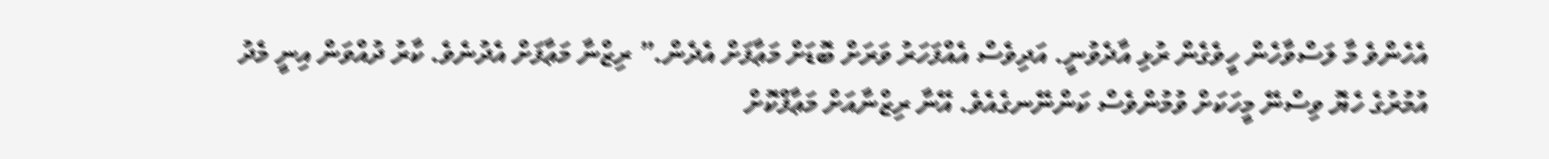އެހެންވެ މާ ލަސްވާހެން ހީވެގެން ރުޅި އާދެވުނީ. އަދިވެސް އެއްފަހަރު ވަރަށް ބޮޑަށް މަޢާފަށް އެދެން.” ރިޒްނާ މަޢާފަށް އެދުނެވެ. ކާރު ދުއްވަން އިނީ މެދު އުމުރުގެ ހެޔޮ ވިސްނޭ މީހަކަށް ވުމުންވެސް ކަންނޭނގެއެވެ. އޭނާ ރިޒްނާއަށް މަޢާފްކޮށް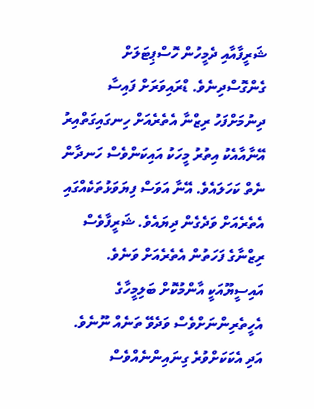ޝަރީފާއާއި ދެމީހުން ހޮސްޕިޓަލަށް ގެންގޮސްދިނެވެ. ޑްރައިވަރަށް ފައިސާ ދިނުމަށްފަހު ރިޒްނާ އެތެރެއަށް ހިނގައިގަތްއިރު އޭނާއާއެކު އިތުރު މީހަކު އައިކަންވެސް ހަނދާން ނެތް ކަހަލައެވެ. އޭނާ އަވަސް ފިޔަވަޅުތަކެއްގައި އެތެރެއަށް ވަދެގެން ދިޔައެވެ. ޝަރީފާވެސް ރިޒްނާގެ ފަހަތުން އެތެރެއަށް ވަނެވެ.
އައިސީޔޫއަކީ އާންމުކޮށް ބަލިމީހާގެ އެހީތެރިންނަށްވެސް ވަދެވޭ ތަނެއް ނޫނެވެ. އަދި އެކަކަށްވުރެ ގިނައިންނެއްވެސް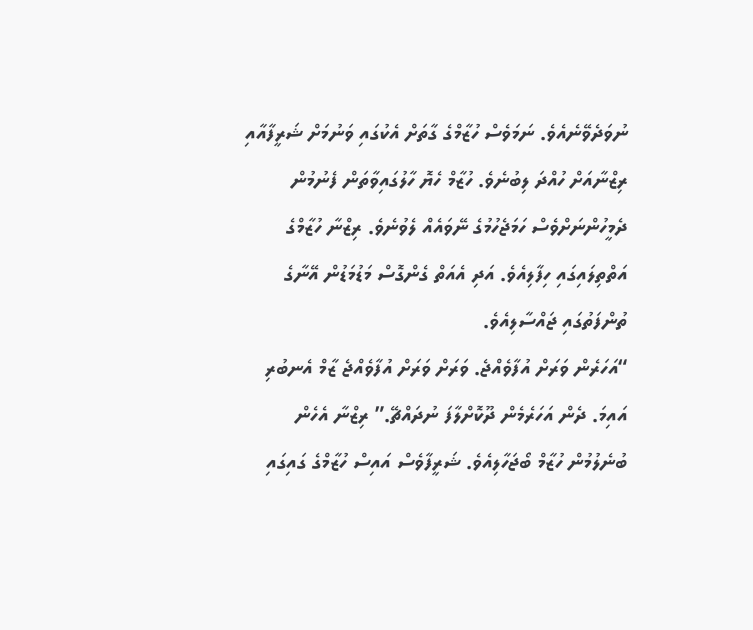ނުވަދެވޭނެއެވެ. ނަމަވެސް ހުޒާމްގެ ގާތަށް އެކުގައި ވަނުމަށް ޝަރީފާއާއި ރިޒްނާއަށް ހުއްދަ ލިބުނެވެ. ހުޒާމް ހެޔޮ ހާލުގައިވާތަން ފެނުމުން ދެމީހުންނަށްވެސް ހަމަޖެހުމުގެ ނޭވައެއް ލެވުނެވެ. ރިޒްނާ ހުޒާމްގެ އަތްތިލައިގައި ހިފާލިއެވެ. އަދި އެއަތް ގެންގޮސް މަޑުމަޑުން އޭނާގެ ތުންފަތުގައި ޖައްސާލިއެވެ.
“އަހަރެން ވަރަށް އުފާވެއްޖެ. ވަރަށް ވަރަށް އުފާވެއްޖެ ޒާމް އެނބުރި އައިމަ. ދެން އަހަރެމެން ދޫކޮށްލާފަ ނުދައްޗޭ.” ރިޒްނާ އެހެން ބުނެލުމުން ހުޒާމް ބޯޖަހާލިއެވެ. ޝަރީފާވެސް އައިސް ހުޒާމްގެ ގައިގައި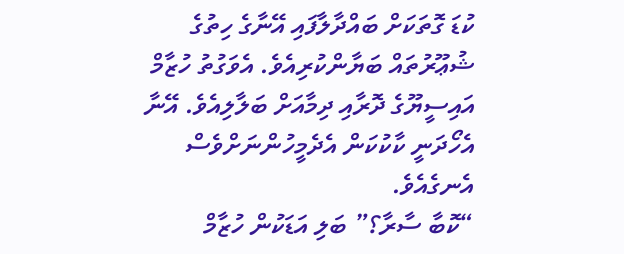ކުޑަ ގޮތަކަށް ބައްދާލާފައި އޭނާގެ ހިތުގެ ޝުޢޫރުތައް ބަޔާންކުރިއެވެ. އެވަގުތު ހުޒާމް އައިސީޔޫގެ ދޮރާއި ދިމާއަށް ބަލާލިއެވެ. އޭނާ އެހޯދަނީ ކާކުކަން އެދެމީހުންނަށްވެސް އެނގެއެވެ.
“ކޮބާ ސާރާ؟” ބަލި އަޑަކުން ހުޒާމް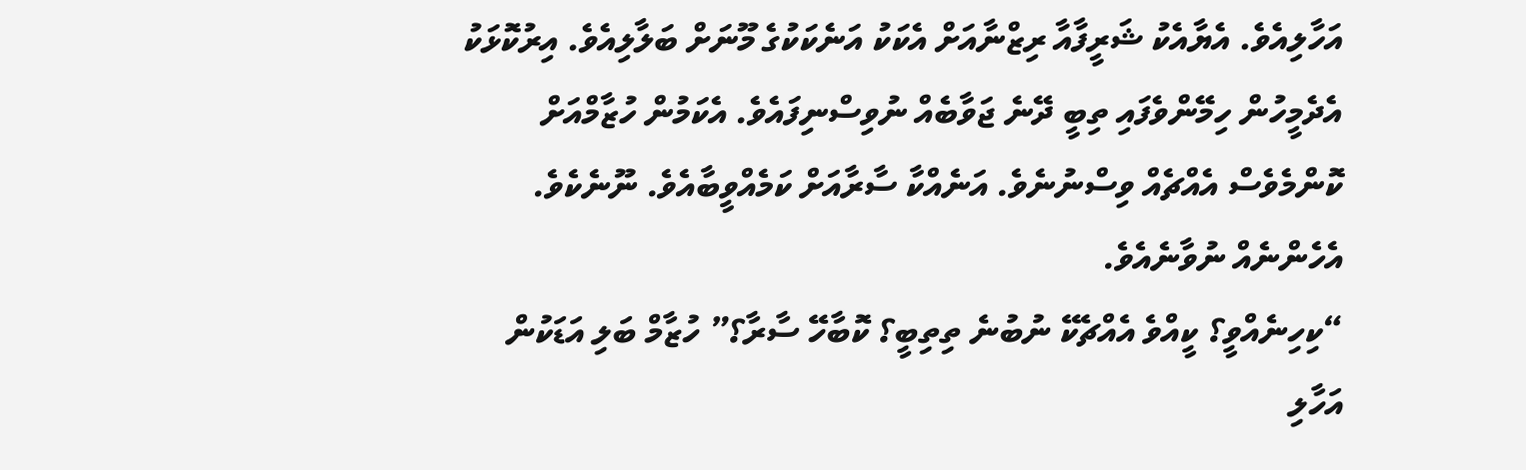އަހާލިއެވެ. އެޔާއެކު ޝަރީފާއާ ރިޒްނާއަށް އެކަކު އަނެކަކުގެ މޫނަށް ބަލާލިއެވެ. އިރުކޮޅަކު އެދެމީހުން ހިމޭންވެފައި ތިބީ ދޭނެ ޖަވާބެއް ނުވިސްނިފައެވެ. އެކަމުން ހުޒާމްއަށް ކޮންމެވެސް އެއްޗެއް ވިސްނުނެވެ. އަނެއްކާ ސާރާއަށް ކަމެއްވީބާއެވެ. ނޫނެކެވެ. އެހެންނެއް ނުވާނެއެވެ.
“ކިހިނެއްވީ؟ ކީއްވެ އެއްޗެކޭ ނުބުނެ ތިތިބީ؟ ކޮބާހޭ ސާރާ؟” ހުޒާމް ބަލި އަޑަކުން އަހާލި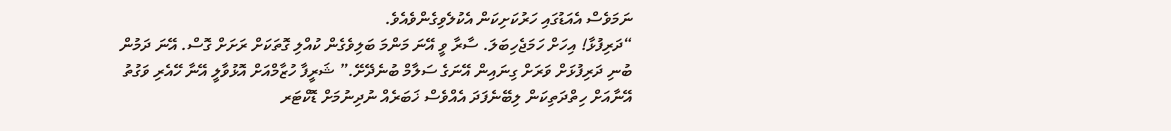ނަމަވެސް އެއަޑުގައި ހަރުކަށިކަން އެކުލެވިގެންވެއެވެ.
“ދަރިފުޅާ! އިހަށް ހަމަޖެހިބަލަ. ސާރާ ވީ އޭނަ މަންމަ ބަލިވެގެން ކުއްލި ގޮތަކަށް ރަށަށް ގޮސް. އޭނަ ދަމުން ބުނި ދަރިފުޅަށް ވަރަށް ގިނައިން އޭނަގެ ސަލާމް ބުނެދޭށޭ.” ޝަރީފާ ހުޒާމްއަށް އޮޅުވާލީ އޭނާ ހޭއެރި ވަގުތު އޭނާއަށް ހިތްދަތިކަން ލިބޭނެފަދަ އެއްވެސް ޚަބަރެއް ނުދިނުމަށް ޑޮކްޓަރ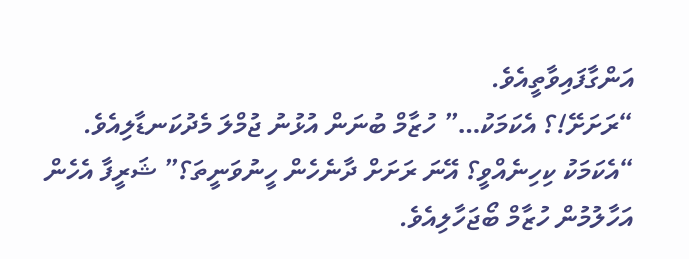އަންގާފައިވާތީއެވެ.
“ރަށަށޭ!؟ އެކަމަކު…” ހުޒާމް ބުނަން އުޅުނު ޖުމްލަ މެދުކަނޑާލިއެވެ.
“އެކަމަކު ކިހިނެއްވީ؟ އޭނަ ރަށަށް ދާނެހެން ހީނުވަނީތަ؟” ޝަރީފާ އެހެން އަހާލުމުން ހުޒާމް ބޯޖަހާލިއެވެ.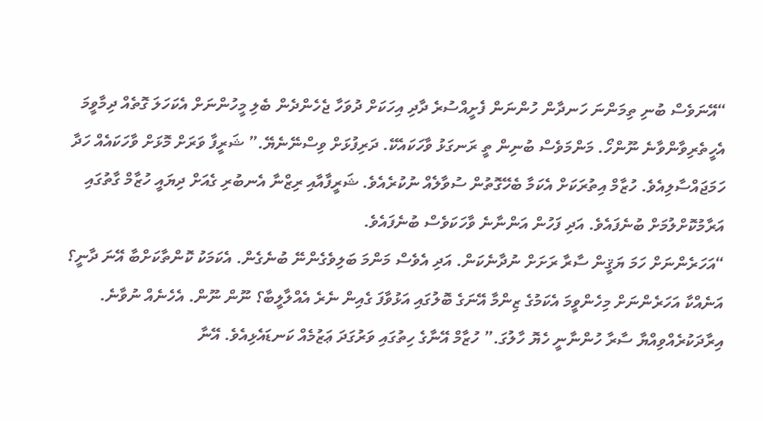“އޭނަވެސް ބުނި ތިމަންނަ ހަނދާން ހުންނަން ފެށީއްސުރެ ދާދި އިހަކަށް ދުވަހާ ޖެހެންދެން ބެލި މީހުންނަށް އެކަހަލަ ގޮތެއް ދިމާވީމަ އެހީތެރިވާންވާނެ ނޫންހޯ. މަންމަވެސް ބުނިން ތީ ރަނގަޅު ވާހަކައެކޭ. ދަރިފުޅަށް ވިސްނޭނެޔޭ.” ޝަރީފާ ވަރަށް މޮޅަށް ވާހަކައެއް ހަދާ ހަމަޖައްސާލިއެވެ. ހުޒާމް އިތުރަކަށް އެކަމާ ބެހޭގޮތުން ސުވާލެއް ނުކުރެއެވެ. ޝަރީފާއާއި ރިޒްނާ އެނބުރި ގެއަށް ދިޔައީ ހުޒާމް ގާތުގައި އަރާމުކޮށްލުމަށް ބުނެފައެވެ. އަދި ފަހުން އަންނާނެ ވާހަކަވެސް ބުނެފައެވެ.
“އަހަރެންނަށް ހަމަ ޔަޤީން ސާރާ ރަށަށް ނުދާނެކަން. އަދި އެވެސް މަންމަ ބަލިވެގެންނޭ ބުނެގެން. އެކަމަކު ކޮންތާކަށްބާ އޭނަ ދާނީ؟ އަނެއްކާ އަހަރެންނަށް މިހެންވީމަ އެކަމުގެ ޒިންމާ އޭނަގެ ބޮލުގައި އަޅުވާފަ ގެއިން ނެރެ އެއްލާލީބާ؟ ނޫން ނޫން. އެހެނެއް ނުވާނެ. އިރާދަކުރެއްވިއްޔާ ސާރާ ހުންނާނީ ހެޔޮ ހާލުގަ.” ހުޒާމް އޭނާގެ ހިތުގައި ވަރުގަދަ ޢަޒުމެއް ކަނޑައެޅިއެވެ. އޭނާ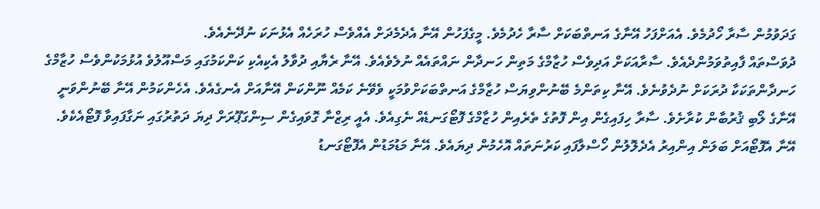ގަދަވުމުން ސާރާ ހޯދުމެވެ. އެއަށްފަހު އޭނާގެ އަނތްބަކަށް ސާރާ ހެދުމެވެ. މީގެފަހުން އޭނާ އެދެމެދަށް އެއްވެސް ހުރަހެއް އެޅުނަކަ ނުދޭނެއެވެ.
ދުވަސްތައް ފާއިތުވަމުންދެއެވެ. ސާރާއަކަށް އަދިވެސް ހުޒާމްގެ މަތިން ހަނދާން ނައްތައެއް ނުލެވެއެވެ. އޭނާ ރެޔާއި ދުވާލު އެކިއެކި ކަންކަމުގައި މަސްއޫލުވެ އުޅުމަކުންވެސް ހުޒާމްގެ ހަނދާންތަކަކާ ދުރަކަށް ނުދެވުނެވެ. އޭނާ ކިތަންމެ ބޭނުންވިޔަސް ހުޒާމްގެ އަނތްބަކަށްވުމަކީ ވެވޭނެ ކަމެއް ނޫންކަން އޭނާއަށް އެނގެއެވެ. އެހެންކަމުން އޭނާ ބޭނުންވަނީ އޭނާގެ ލޯބި ޤުރުބާން ކުރާށެވެ. ސާރާ ހިފައިގެން އިން ފޮތުގެ ތެރެއިން ހުޒާމްގެ ފޮޓޯގަނޑެއް ނެގިއެވެ. އެއީ ރިޒްނާ ގޮވައިގެން ސިންގަޕޫރަށް ދިޔަ ދަތުރުގައި ނަގާފައިވާ ފޮޓޯއެކެވެ. އޭނާ އެފޮޓޯއަށް ބަލަން އިންއިރު އެދެލޮލުން ހޯސްލާފައި ކަރުނަތައް އޮހެމުން ދިޔައެވެ. އޭނާ މަޑުމަޑުން އެފޮޓޯގަނޑު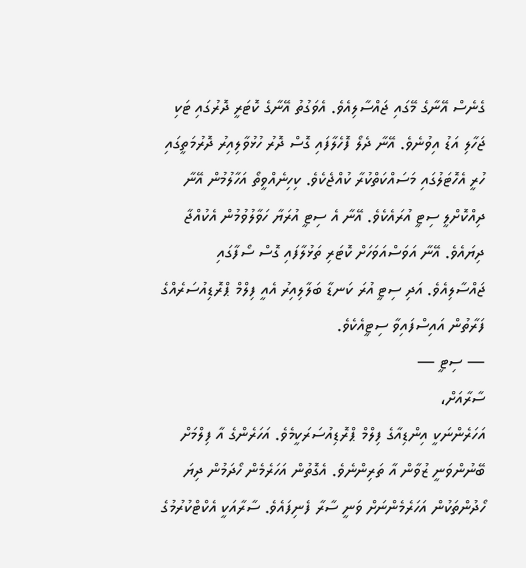ގެނެސް އޭނާގެ މޭގައި ޖައްސާލިއެވެ. އެވަގުތު އޭނާގެ ކޮޓަރީ ދޮރުގައި ޓަކި ޖަހާލި އަޑު އިވުނެވެ. އޭނާ ދެލޯ ފޮހެލާފައި ގޮސް ދޮރު ހުޅުވާލިއިރު ދޮރުމަތީގައި ހުރީ އެހޮޓަލުގައި މަސައްކަތްކުރާ ކުއްޖެކެވެ. ކިހިނެއްވީތޯ އަހާލުމުން އޭނާ ދިއްކޮށްލީ ސިޓީ އުރައެކެވެ. އޭނާ އެ ސިޓީ އުރަޔާ ހަވާލުވުމުން އެކުއްޖާ ދިޔައެވެ. އޭނާ އަވަސްއަވަހަށް ކޮޓަރި ތަޅުލާފައި ގޮސް ސޯފާގައި ޖައްސާލިއެވެ. އަދި ސިޓީ އުރަ ކަނޑާ ބަލާލިއިރު އެއީ ފިލްމް ޕްރޮޑިއުސަރެއްގެ ފަރާތުން އައިސްފައިވާ ސިޓީއެކެވެ.
— ސިޓީ —
ސާރާއަށް،
އަހަރެންނަކީ އިންޑިއާގެ ފިލްމް ޕްރޮޑިއުސަރަކީމެވެ. އަހަރެންގެ އާ ފިލްމަށް ބޭނުންވަނީ ޒުވާން އާ ތަރިންނެވެ. އެގޮތުން އަހަރެމެން ހޯދަމުން ދިޔަ ހޯދުންތަކުން އަހަރެމެންނަށް ވަނީ ސާރާ ފެނިފައެވެ. ސާރާއަކީ އެކްޓްކުރުމުގެ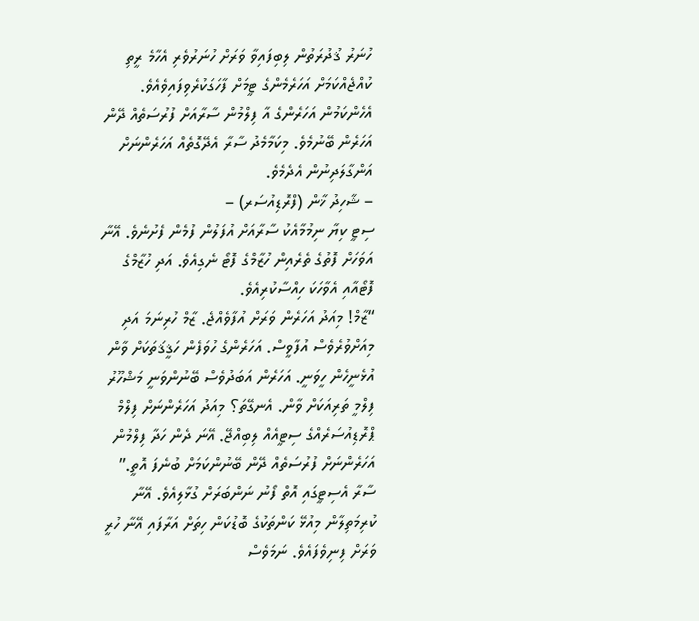ހުނަރު ޤުދުރަތުން ލިބިފައިވާ ވަރަށް ހުނަރުވެރި އެހާމެ ރީތި ކުއްޖެއްކަމަށް އަހަރެމެންގެ ޓީމަށް ފާހަގަކުރެވިފައިވެއެވެ. އެހެންކަމުން އަހަރެންގެ އާ ފިލްމުން ސާރާއަށް ފުރުސަތެއް ދޭން އަހަރެން ބޭނުމެވެ. މިކަމާމެދު ސާރާ އެދޭގޮތެއް އަހަރެންނަށް އަންގާލަދިނުން އެދެމެވެ.
– ޝާހިދު ޚާން (ފްރޮޑިއުސަރ) –
ސިޓީ ކިޔާ ނިމުމާއެކު ސާރާއަށް އުފަލުން ފުމެން ފެށުނެވެ. އޭނާ އަވަހަށް ފޮތުގެ ތެރެއިން ހުޒާމްގެ ފޮޓޯ ނެގިއެވެ. އަދި ހުޒާމްގެ ފޮޓޯއާއި އެވާހަކަ ހިއްސާކުރިއެވެ.
“ޒާމް! މިއަދު އަހަރެން ވަރަށް އުފާވެއްޖެ. ޒާމް ހުރިނަމަ އަދި މިއަށްވުރެވެސް އުފާވީސް. އަހަރެންގެ ހުވަފެން ހަޤީޤަތަކަށް ވާން އުޅެނީހެން ހީވަނީ. އަހަރެން އަބަދުވެސް ބޭނުންވަނީ މަޝްހޫރު ފިލްމީ ތަރިއަކަށް ވާން. އެނގޭތަ؟ މިއަދު އަހަރެންނަށް ފިލްމް ޕްރޮޑިއުސަރެއްގެ ސިޓީއެއް ލިބިއްޖޭ. އޭނަ ދެން ހަދާ ފިލްމުން އަހަރެންނަށް ފުރުސަތެއް ދޭން ބޭނުންކަމަށް ބުނެފަ އޮތީ.”
ސާރާ އެސިޓީގައި އޮތް ފޯނު ނަންބަރަށް ގުޅާލިއެވެ. އޭނާ ކުރިމަތިލާން މިއުޅޭ ކަންތަކުގެ ބޮޑުކަން ހިތަށް އަރާފައި އޭނާ ހުރީ ވަރަށް ފިނިވެފައެވެ. ނަމަވެސް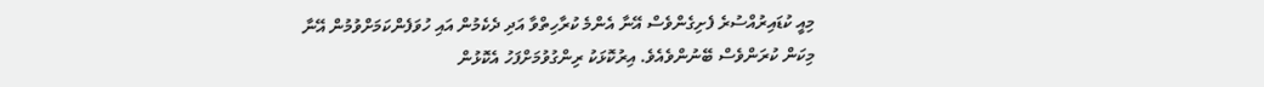މިއީ ކުޑައިރުއްސުރެ ފެށިގެންވެސް އޭނާ އެންމެ ކުރާހިތްވާ އަދި ދެކެމުން އައި ހުވަފެންކަމަށްވުމުން އޭނާ މިކަން ކުރަންވެސް ބޭނުންވެއެވެ. އިރުކޮޅަކު ރިންގުވުމަށްފަހު އެކޮޅުން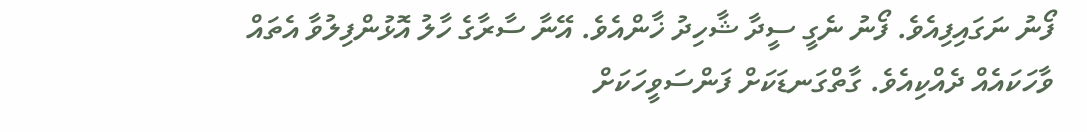ފޯނު ނަގައިފިއެވެ. ފޯނު ނެގީ ސީދާ ޝާހިދު ޚާންއެވެ. އޭނާ ސާރާގެ ހާލު އޮޅުންފިލުވާ އެތައް ވާހަކައެއް ދެއްކިއެވެ. ގާތްގަނޑަކަށް ފަންސަވީހަކަށް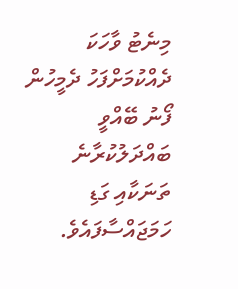މިނެޓު ވާހަކަ ދެއްކުމަށްފަހު ދެމީހުން ފޯނު ބޭއްވީ ބައްދަލުކުރާނެ ތަނަކާއި ގަޑި ހަމަޖައްސާފައެވެ.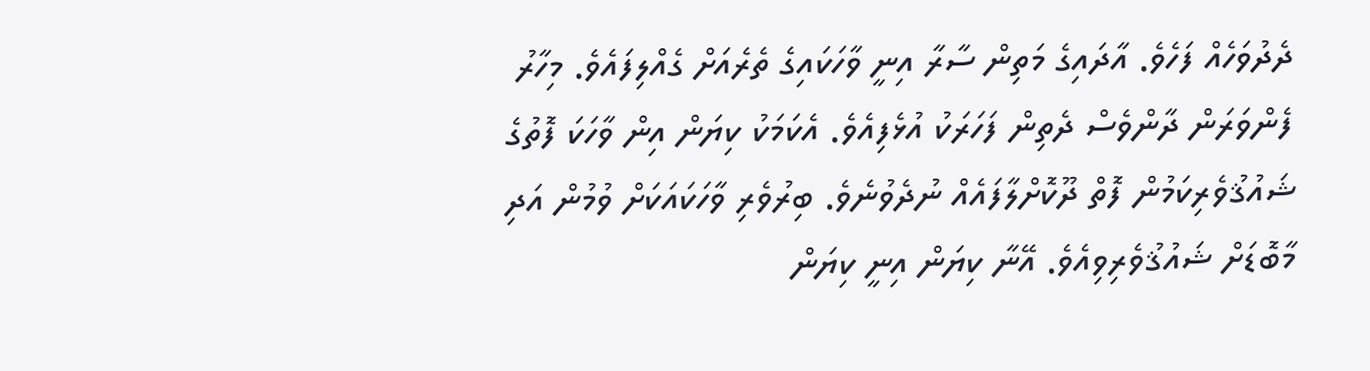ދެދުވަހެއް ފަހެވެ. އާދައިގެ މަތިން ސާރާ އިނީ ވާހަކައިގެ ތެރެއަށް ގެއްލިފައެވެ. މިހާރު ފެންވަރަން ދާންވެސް ދެތިން ފަހަރަކު އުޅެފިއެވެ. އެކަމަކު ކިޔަން އިން ވާހަކަ ފޮތުގެ ޝައުޤުވެރިކަމުން ފޮތް ދޫކޮށްލާފައެއް ނުދެވުނެވެ. ބިރުވެރި ވާހަކައަކަށް ވުމުން އަދި މާބޮޑަށް ޝައުޤުވެރިވިއެވެ. އޭނާ ކިޔަން އިނީ ކިޔަން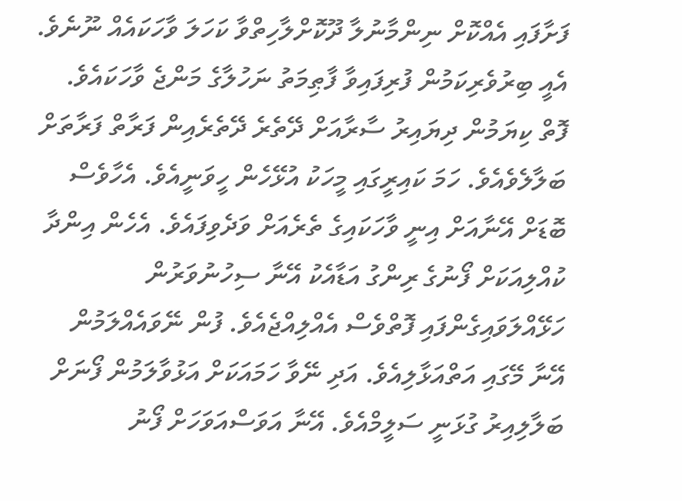ފަށާފައި އެއްކޮށް ނިންމާނުލާ ދޫކޮށްލާހިތްވާ ކަހަލަ ވާހަކައެއް ނޫނެވެ. އެއީ ބިރުވެރިކަމުން ފުރިފައިވާ ފާޠިމަތު ނަހުލާގެ މަންޖެ ވާހަކައެވެ. ފޮތް ކިޔަމުން ދިޔައިރު ސާރާއަށް ދޭތެރެ ދޭތެރެއިން ފަރާތް ފަރާތަށް ބަލާލެވެއެވެ. ހަމަ ކައިރީގައި މީހަކު އުޅޭހެން ހީވަނީއެވެ. އެހާވެސް ބޮޑަށް އޭނާއަށް އިނީ ވާހަކައިގެ ތެރެއަށް ވަދެވިފައެވެ. އެހެން އިންދާ ކުއްލިއަކަށް ފޯނުގެ ރިންގު އަޑާއެކު އޭނާ ސިހުނުވަރުން ހަޅޭއްލަވައިގެންފައި ފޮތްވެސް އެއްލިއްޖެއެވެ. ފުން ނޭވައެއްލަމުން އޭނާ މޭގައި އަތްއަޅާލިއެވެ. އަދި ނޭވާ ހަމައަކަށް އަޅުވާލަމުން ފޯނަށް ބަލާލިއިރު ގުޅަނީ ސަލީމްއެވެ. އޭނާ އަވަސްއަވަހަށް ފޯނު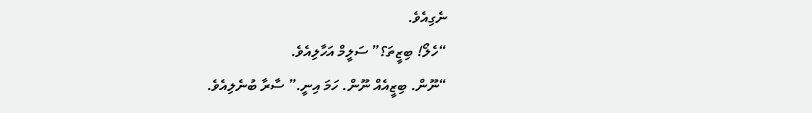ނެގިއެވެ.
“ހެލޯ! ބިޒީތަ؟” ސަލީމް އަހާލިއެވެ.
“ނޫން. ބިޒީއެއް ނޫން. ހަމަ އިނީ.” ސާރާ ބުނެލިއެވެ.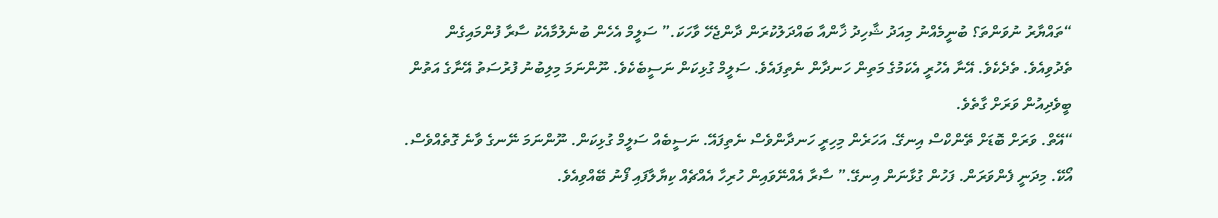“ތައްޔާރު ނުވަންތަ؟ ބުނީމެއްނު މިއަދު ޝާހިދު ޚާންއާ ބައްދަލުކުރަން ދާންޖެހޭ ވާހަކަ.” ސަލީމް އެހެން ބުނެލުމާއެކު ސާރާ ފުންމައިގެން ތެދުވިއެވެ. ތެދެކެވެ. އޭނާ އެހުރީ އެކަމުގެ މަތިން ހަނދާން ނެތިފައެވެ. ސަލީމް ގުޅިކަން ނަސީބެކެވެ. ނޫންނަމަ މިލިބުނު ފުރުސަތު އޭނާގެ އަތުން ބީވެދިއުން ވަރަށް ގާތެވެ.
“އޭތް. ވަރަށް ބޮޑަށް ތޭންކްސް އިނގޭ. އަހަރެން މިހިރީ ހަނދާންވެސް ނެތިފައޭ. ނަސީބެއް ސަލީމް ގުޅިކަން. ނޫންނަމަ ނޭނގެ ވާނެ ގޮތެއްވެސް. އޯކޭ. މިދަނީ ފެންވަރަން. ފަހުން ގުޅާނަން އިނގޭ.” ސާރާ އެއްނޭވައިން ހުރިހާ އެއްޗެއް ކިޔާލާފައި ފޯނު ބޭއްވިއެވެ.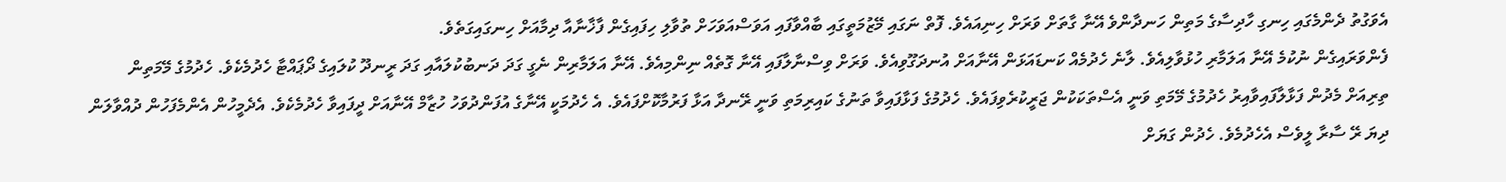އެވަގުތު ދެންމެގައި ހިނގި ހާދިސާގެ މަތިން ހަނދާންވެ އޭނާ ގާތަށް ވަރަށް ހިނިއައެވެ. ފޮތް ނަގައި މޭޒުމަތީގައި ބާއްވާފައި އަވަސްއަވަހަށް ތުވާލި ހިފައިގެން ފާޚާނާއާ ދިމާއަށް ހިނގައިގަތެވެ.
ފެންވަރައިގެން ނުކުމެ އޭނާ އަލަމާރި ހުޅުވާލިއެވެ. ލާނެ ހެދުމެއް ކަނޑައަޅަން އޭނާއަށް އުނދަގޫވިއެވެ. ވަރަށް ވިސްނާލާފައި އޭނާ ގޮތެއް ނިންމިއެވެ. އޭނާ އަލަމާރިން ނެގީ ގަދަ ދަނބުކުލައާއި ގަދަ ރީނދޫ ކުލައިގެ ދޯޕައްޓާ ހެދުމެކެވެ. ހެދުމުގެ މޭމަތިން ތިރިއަށް މެދުން ފަޅާލާފައިވާއިރު ހެދުމުގެ މޭމަތި ވަނީ އެސްތަކަކުން ޖަރީކުރެވިފައެވެ. ހެދުމުގެ ފަޅާފައިވާ ތަނުގެ ކައިރިމަތި ވަނީ ރޭނދާ އަޅާ ފަރުމާކޮށްފައެވެ. އެ ހެދުމަކީ އޭނާގެ އުފަންދުވަހު ހުޒާމް އޭނާއަށް ދީފައިވާ ހެދުމެކެވެ. އެދެމީހުން އެންމެފަހުން ދުއްވާލަން ދިޔަ ރޭ ސާރާ ލީވެސް އެހެދުމެވެ. ހެދުން ގަޔަށް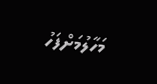މަހާލުމަށްފަހު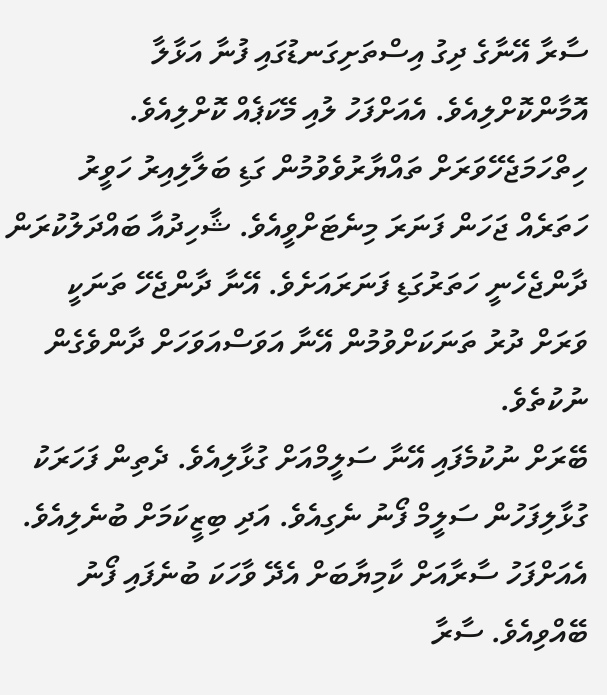ސާރާ އޭނާގެ ދިގު އިސްތަށިގަނޑުގައި ފުނާ އަޅާލާ އޮމާންކޮށްލިއެވެ. އެއަށްފަހު ލުއި މޭކަޕެއް ކޮށްލިއެވެ. ހިތްހަމަޖެހޭވަރަށް ތައްޔާރުވެވުމުން ގަޑި ބަލާލިއިރު ހަވީރު ހަތަރެއް ޖަހަން ފަނަރަ މިނެޓަށްވީއެވެ. ޝާހިދުއާ ބައްދަލުކުރަން ދާންޖެހެނީ ހަތަރުގަޑި ފަނަރައަށެވެ. އޭނާ ދާންޖެހޭ ތަނަކީ ވަރަށް ދުރު ތަނަކަށްވުމުން އޭނާ އަވަސްއަވަހަށް ދާންވެގެން ނުކުތެވެ.
ބޭރަށް ނުކުމެފައި އޭނާ ސަލީމްއަށް ގުޅާލިއެވެ. ދެތިން ފަހަރަކު ގުޅާލިފަހުން ސަލީމް ފޯނު ނެގިއެވެ. އަދި ބިޒީކަމަށް ބުނެލިއެވެ. އެއަށްފަހު ސާރާއަށް ކާމިޔާބަށް އެދޭ ވާހަކަ ބުނެފައި ފޯނު ބޭއްވިއެވެ. ސާރާ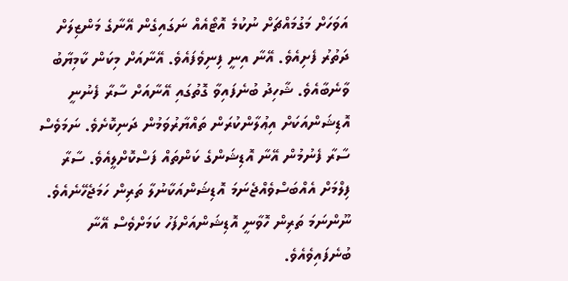އަވަހަށް މަގުމައްޗަށް ނުކުމެ އޮޓޯއެއް ނަގައިގެން އޭނާގެ މަންޒިލަށް ދަތުރު ފެށިއެވެ. އޭނާ އިނީ ފިނިވެފައެވެ. އޭނާއަށް މިކަން ކާމިޔާބު ވާނެބާއެވެ. ޝާހިދު ބުނެފައިވާ ގޮތުގައި އޭނާއަށް ސާރާ ފެނުނީ އޮޑިޝަންއަކަށް އިޢުލާންކުރަން ތައްޔާރުވަމުން ދަނިކޮށެވެ. ނަމަވެސް ސާރާ ފެނުމުން އޭނާ އޮޑިޝަންގެ ކަންތައް ފަސްކޮށްލީއެވެ. ސާރާ ފިލްމަށް އެއްބަސްވެއްޖެނަމަ އޮޑިޝަންއަކާނުލާ ތަރިން ހަމަޖެހޭނެއެވެ. ނޫންނަމަ ތަރިން ހޮވާނީ އޮޑިޝަންއަށްފަހު ކަމަށްވެސް އޭނާ ބުނެފައިވެއެވެ.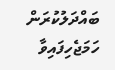ބައްދަލުކުރަން ހަމަޖެހިފައިވާ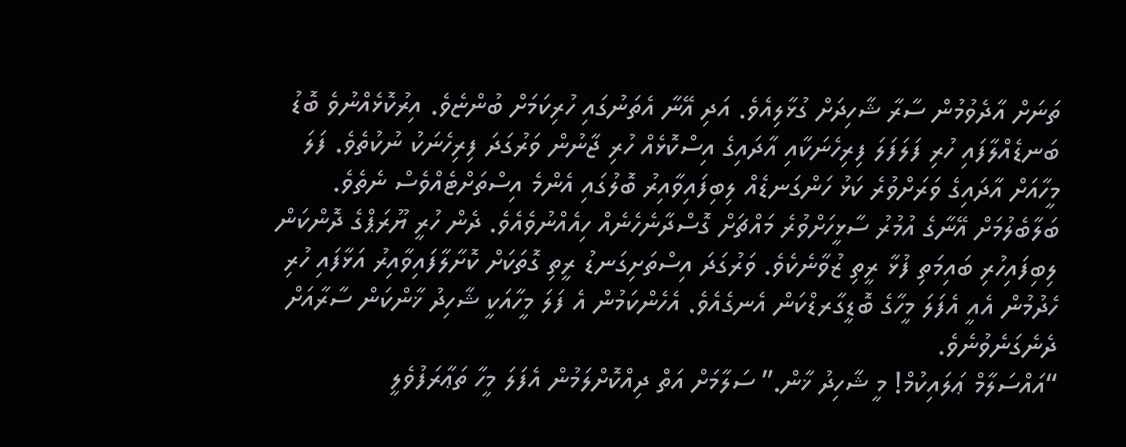ތަނަށް އާދެވުމުން ސާރާ ޝާހިދަށް ގުޅާލިއެވެ. އަދި އޭނާ އެތަނުގައި ހުރިކަމަށް ބުންޏެވެ. އިރުކޮޅެއްނުވެ ބޮޑު ބަނޑެއްލާފައި ހުރި ފަލަފަލަ ފިރިހެނަކާއި އާދައިގެ އިސްކޮޅެއް ހުރި ޖާނުން ވަރުގަދަ ފިރިހެނަކު ނުކުތެވެ. ފަލަ މީހާއަށް އާދައިގެ ވަރަށްވުރެ ކަޅު ހަންގަނޑެއް ލިބިފައިވާއިރު ބޮލުގައި އެންމެ އިސްތަށްޓެއްވެސް ނެތެވެ. ބަލާބެލުމަށް އޭނާގެ އުމުރު ސާޅީހަށްވުރެ މައްޗަށް ގޮސްދާނެހެނެއް ހިއެއްނުވެއެވެ. ދެން ހުރީ ޔޫރަޕްގެ ދޮންކަން ލިބިފައިހުރި ބައިމަތި ފުޅާ ރީތި ޒުވާނެކެވެ. ވަރުގަދަ އިސްތަށިގަނޑު ރީތި ގޮތަކަށް ކޮށާލާފައިވާއިރު އަޅާފައި ހުރި ހެދުމުން އެއީ އެފަލަ މީހާގެ ބޮޑީގާރޑްކަން އެނގެއެވެ. އެހެންކަމުން އެ ފަލަ މީހާއަކީ ޝާހިދު ޚާންކަން ސާރާއަށް ދެނެގަނެވުނެވެ.
“އައްސަލާމް ޢަލައިކުމް! މީ ޝާހިދު ޚާން.” ސަލާމަށް އަތް ދިއްކޮށްލަމުން އެފަލަ މީހާ ތަޢާރަފުވެލީ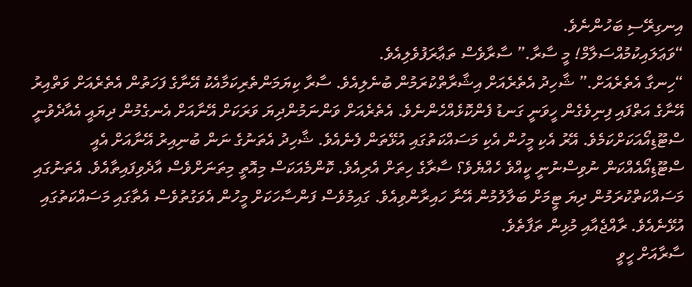އިނގިރޭސި ބަހުންނެވެ.
“ވަޢަލައިކުމުއްސަލާމް! މީ ސާރާ.” ސާރާވެސް ތަޢާރަފުވެލިއެވެ.
“ހިނގާ އެތެރެއަށް.” ޝާހިދު އެތެރެއަށް އިޝާރާތްކުރަމުން ބުނެލިއެވެ. ސާރާ ކިޔަމަންތެރިކަމާއެކު އޭނާގެ ފަހަތުން އެތެރެއަށް ވަތްއިރު އޭނާގެ އަތްފައި ފިނިވެގެން ހީވަނީ ގަނޑު ފެންކޮޅެއްހެންނެވެ. އެތެރެއަށް ވަންނަމުންދިޔަ ވަރަކަށް އޭނާއަށް އެނގެމުން ދިޔައީ އެއާދެވުނީ ސްޓޫޑިއޯއަކަށްކަމެވެ. އޭރު އެކި މީހުން އެކި މަސައްކަތުގައި އުޅޭތަން ފެނެއެވެ. ޝާހިދު އެތަނުގެ ނަން ބުނިއިރު އޭނާއަށް އެއީ ސްޓޫޑިއޯއެއްކަން ނުވިސްނުނީ ކީއްވެ ހެއްޔެވެ؟ ސާރާގެ ހިތަށް އެރިއެވެ. ކޮންމެއަކަސް މިއޮތީ މިތަނަށްވެސް އާދެވިފައިތާއެވެ. އެތަނުގައި މަސައްކަތްކުރަމުން ދިޔަ ޓީމަށް ބަލާލުމުން އޭނާ ހައިރާންވިއެވެ. ގައިމުވެސް ފަންސާހަކަށް މީހުން އެވަގުތުވެސް އެތާގައި މަސައްކަތުގައި އުޅޭނެއެވެ. ރާއްޖެއާއި މުޅިން ތަފާތެވެ.
ސާރާއަށް ހީވީ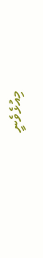މިއުޅެވެނީ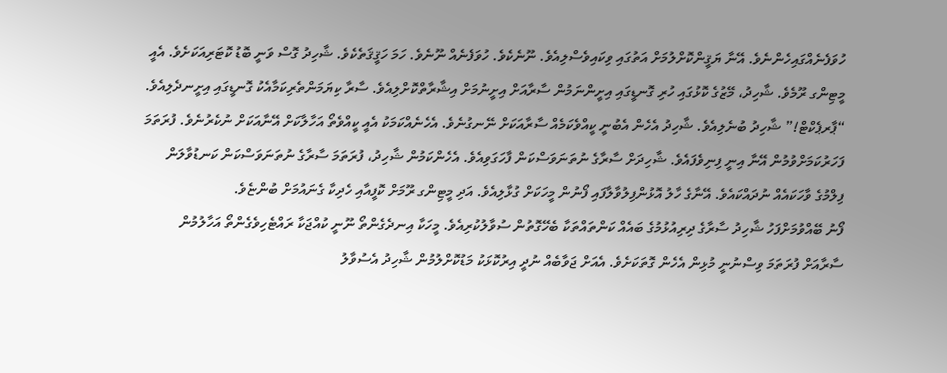ހުވަފެނެއްގައިހެންނެވެ. އޭނާ ޔަޤީންކޮށްލުމަށް އަތުގައި ވިކައިވެސްލިއެވެ. ނޫނެކެވެ. ހުވަފެނެއް ނޫނެވެ. ހަމަ ހަޤީޤަތެކެވެ. ޝާހިދު ގޮސް ވަނީ ބޮޑު ކޮޓަރިއަކަށެވެ. އެއީ މީޓިންގ ރޫމެވެ. ޝާހިދު، މޭޒުގެ ކޮޅުގައި ހުރި ގޮނޑީގައި އިށީންނަމުން ސާރާއަށް އިށީނުމަށް އިޝާރާތްކޮށްލިއެވެ. ސާރާ ކިޔަމަންތެރިކަމާއެކު ގޮނޑީގައި އިށީނދެލިއެވެ.
“ޕާރޕެކްޓް!” ޝާހިދު ބުނެލިއެވެ. ޝާހިދު އެހެން އެބުނީ ކީއްވެކަމެއް ސާރާއަކަށް ނޭނގުނެވެ. އެހެނެއްކަމަކު އެއީ ކީއްވެތޯ އަހާލާކަށް އޭނާއަކަށް ނުކެރުނެވެ. ފުރަތަމަ ފަހަރުކަމަށްވުމުން އޭނާ އިނީ ފިނިވެފައެވެ. ޝާހިދަށް ސާރާގެ ނުތަނަވަސްކަން ފާހަގަވިއެވެ. އެހެންކަމުން ޝާހިދު، ފުރަތަމަ ސާރާގެ ނުތަނަވަސްކަން ކަނޑުވާލަން ފިލްމުގެ ވާހަކައެއް ނުދައްކައެވެ. އޭނާގެ ހާލު އޮޅުންފިލުވާލާފައި ފޯނުން މީހަކަށް ގުޅާލިއެވެ. އަދި މީޓިންގ ރޫމަށް ކޮފީއާއި ހެދިކާ ގެނައުމަށް ބުންޏެވެ.
ފޯނު ބޭއްވުމަށްފަހު ޝާހިދު ސާރާގެ ދިރިއުޅުމުގެ ބައެއް ކަންތައްތަކާ ބެހޭގޮތުން ސުވާލުކުރިއެވެ. މީހަކާ އިނދެގެންތޯ ނޫނީ ކުއްޖަކާ ރައްޓެހިވެގެންތޯ އަހާލުމުން ސާރާއަށް ފުރަތަމަ ވިސްނުނީ މުޅިން އެހެން ގޮތަކަށެވެ. އެއަށް ޖަވާބެއް ނުދީ އިރުކޮޅަކު މަޑުކޮށްލުމުން ޝާހިދު އެސުވާލު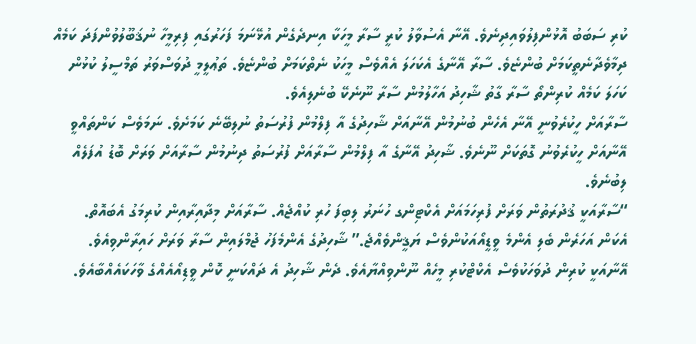ކުރި ސަބަބު އޮޅުންފިލުވައިދިނެވެ. އޭނާ އެސުވާލު ކުރީ ސާރާ މީހަކާ އިނދެގެން އުޅޭނަމަ ފަހަރުގައި ފިރިމީހާ ނުޤަބޫލުވުންފަދަ ކަމެއް ދިމާވެދާނެތީކަމަށް ބުންޏެވެ. ސާރާ އޭނާގެ އެކަހަލަ އެއްވެސް މީހަކު ނެތްކަމަށް ބުންޏެވެ. ތަޢުލީމީ ދުވަސްވަރު ތަމްސީލު ކުޅުން ކަހަލަ ކަމެއް ކުރިންތޯ ސާރާ ގާތު ޝާހިދު އަހާލުމުން ސާރާ ނޫނެކޭ ބުނެލިއެވެ.
ސާރާއަށް ހީކުރެވުނީ އޭނާ އެހެން ބުނުމުން އޭނާއަށް ޝާހިދުގެ އާ ފިލްމުން ފުރުސަތު ނުލިބޭނެ ކަމަށެވެ. ނަމަވެސް ކަންތައްވީ އޭނާއަށް ހީކުރެވުނު ގޮތަކަށް ނޫނެވެ. ޝާހިދު އޭނާގެ އާ ފިލްމުން ސާރާއަށް ފުރުސަތު ދިނުމުން ސާރާއަށް ވަރަށް ބޮޑު އުފަލެއް ލިބުނެވެ.
“ސާރާއަކީ ޤުދުރަތުން ވަރަށް ފުރިހަމައަށް އެކްޓިންގ ހުނަރު ލިބިފަ ހުރި ކުއްޖެއް. ސާރާއަށް މިދާއިރާއިން ކުރިމަގު އެބައޮތް. އެކަން އަހަރެން ބެލި އެންމެ ވީޑީއޯއަކުންވެސް ޔަޤީންވެއްޖެ.” ޝާހިދުގެ އެންމެފަހު ޖުމްލައިން ސާރާ ވަރަށް ހައިރާންވިއެވެ. އޭނާއަކީ ކުރިން ދުވަހަކުވެސް އެކްޓްކުރި މީހެއް ނޫންވިއްޔާއެވެ. ދެން ޝާހިދު އެ ދައްކަނީ ކޮން ވީޑިއޯއެއްގެ ވާހަކައެއްބާއެވެ.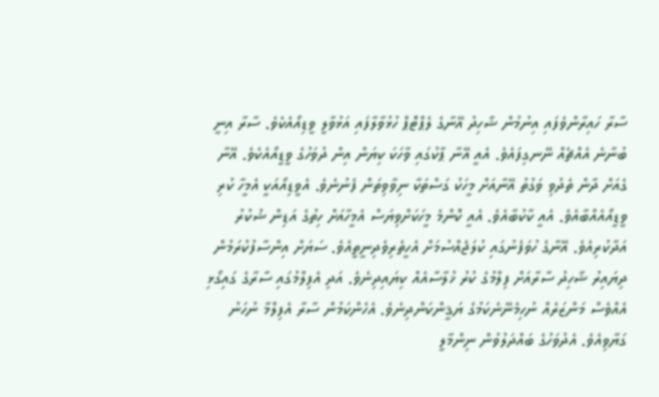ސާރާ ހައިރާންވެފައި އިނުމުން ޝާހިދު އޭނާގެ ލެޕްޓޮޕް ހުޅުވާލާފައި އަޅުވާލީ ވީޑިއޯއެކެވެ. ސާރާ އިނީ ބުނާނެ އެއްޗެއް ނޭނގިފައެވެ. އެއީ އޭނާ ޕާކުގައި ވާހަކަ ކިޔަން އިން ދުވަހުގެ ވީޑީއޯއެކެވެ. އޭނާ ގެއަށް ދާން ތެދުވި ވަގުތު އޭނާއަށް މީހަކު ގަސްތަކާ ނިވާވިތަން ފެނުނެވެ. އެވީޑިއޯއަކީ އެމީހާ ކުރި ވީޑީއޯއެއްބާއެވެ. އެއީ ކާކުބާއެވެ. އެއީ ކޮންމެ މީހަކަށްވިޔަސް އެމީހާއަށް ހިތުގެ އަޑިން ޝުކުރު އަދާކުރިއެވެ. އޭނާގެ ހުވަފެނުގައި ކުލަޖެއްސުމަށް އެހީތެރިވެދިނީތީއެވެ. ސަޔަށް އިންސާފުކުރަމުން ދިޔައިރު ޝާހިދު ސާރާއަށް ފިލްމުގެ ކުރު ޚުލާސާއެއް ކިޔައިދިނެވެ. އަދި އެފިލްމުގައި ސާރާގެ ގައިގޯޅި އެއްވެސް މަންޒަރެއް ނުހިމެނޭނެކަމުގެ ޔަޤީންކަންދިނެވެ. އެހެންކަމުން ސާރާ އެފިލްމާ ނުހަނު ގަޔާވިއެވެ. އެދުވަހުގެ ބައްދަލުވުން ނިންމާލީ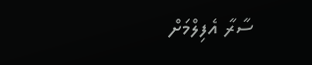ސާރާ އެފިލްމަށް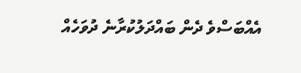އެއްބަސްވެ ދެން ބައްދަލުކުރާނެ ދުވަހެއް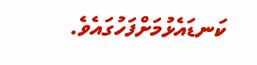ކަނޑައެޅުމަށްފަހުގައެވެ.